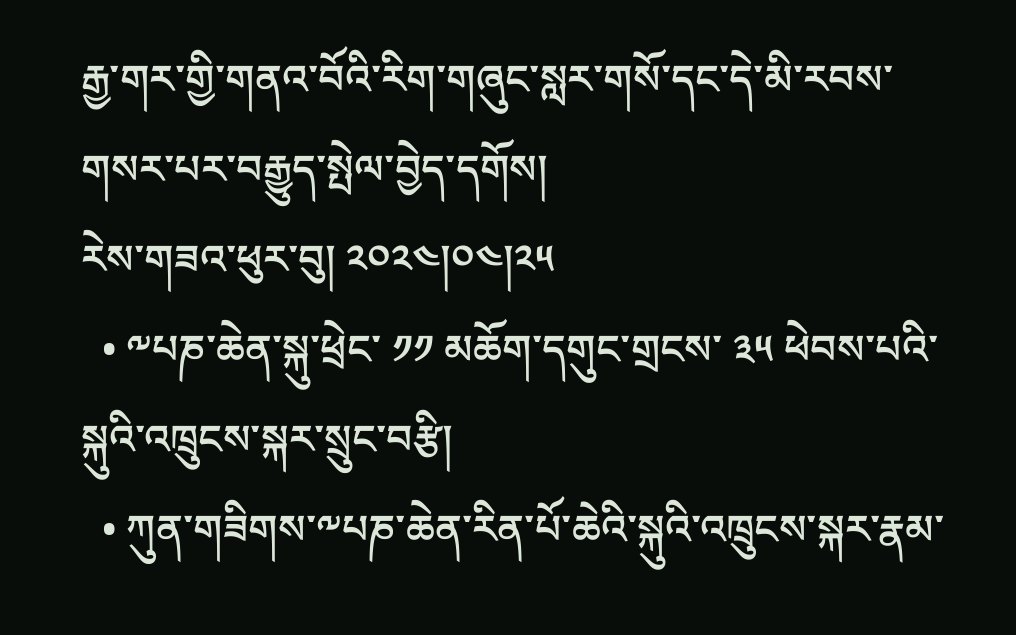རྒྱ་གར་གྱི་གནའ་བོའི་རིག་གཞུང་སླར་གསོ་དང་དེ་མི་རབས་གསར་པར་བརྒྱུད་སྤེལ་བྱེད་དགོས།
རེས་གཟའ་ཕུར་བུ། ༢༠༢༤།༠༤།༢༥
  • ༸པཎ་ཆེན་སྐུ་ཕྲེང་ ༡༡ མཆོག་དགུང་གྲངས་ ༣༥ ཕེབས་པའི་སྐུའི་འཁྲུངས་སྐར་སྲུང་བརྩི།
  • ཀུན་གཟིགས་༸པཎ་ཆེན་རིན་པོ་ཆེའི་སྐུའི་འཁྲུངས་སྐར་རྣམ་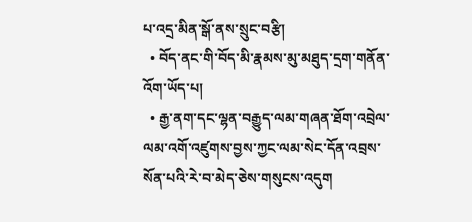པ་འདྲ་མིན་སྒོ་ནས་སྲུང་བརྩི།
  • བོད་ནང་གི་བོད་མི་རྣམས་མུ་མཐུད་དྲག་གནོན་འོག་ཡོད་པ།
  • རྒྱ་ནག་དང་ལྷན་བརྒྱུད་ལམ་གཞན་ཐོག་འབྲེལ་ལམ་འགོ་འཛུགས་བྱས་ཀྱང་ལམ་སེང་དོན་འབྲས་སོན་པའི་རེ་བ་མེད་ཅེས་གསུངས་འདུག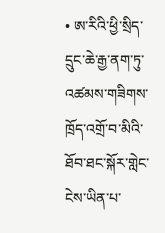• ཨ་རིའི་ཕྱི་སྲིད་དྲུང་ཆེ་རྒྱ་ནག་ཏུ་འཚམས་གཟིགས་ཁྲོད་འགྲོ་བ་མིའི་ཐོབ་ཐང་སྐོར་གླེང་ངེས་ཡིན་པ་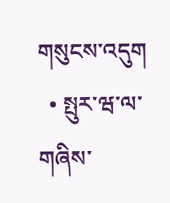གསུངས་འདུག
  • སྤུར་ཝ་ལ་གཞིས་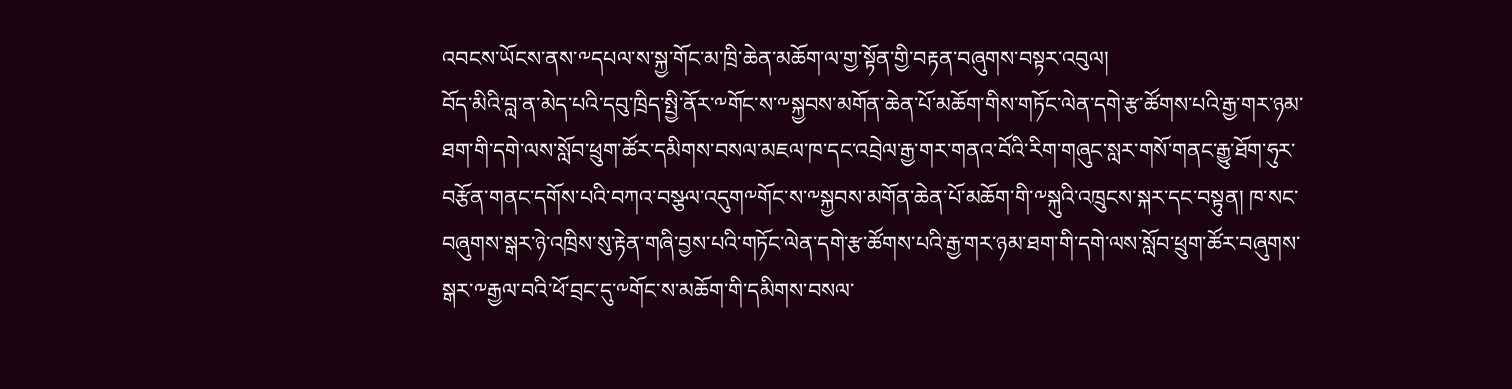འབངས་ཡོངས་ནས་༸དཔལ་ས་སྐྱ་གོང་མ་ཁྲི་ཆེན་མཆོག་ལ་གྱ་སྟོན་གྱི་བརྟན་བཞུགས་བསྟར་འབུལ།
བོད་མིའི་བླ་ན་མེད་པའི་དབུ་ཁྲིད་སྤྱི་ནོར་༸གོང་ས་༸སྐྱབས་མགོན་ཆེན་པོ་མཆོག་གིས་གཏོང་ལེན་དགེ་རྩ་ཚོགས་པའི་རྒྱ་གར་ཉམ་ཐག་གི་དགེ་ལས་སློབ་ཕྲུག་ཚོར་དམིགས་བསལ་མཇལ་ཁ་དང་འབྲེལ་རྒྱ་གར་གནའ་བོའི་རིག་གཞུང་སླར་གསོ་གནང་རྒྱུ་ཐོག་ཧུར་བརྩོན་གནང་དགོས་པའི་བཀའ་བསྩལ་འདུག༸གོང་ས་༸སྐྱབས་མགོན་ཆེན་པོ་མཆོག་གི་༸སྐུའི་འཁྲུངས་སྐར་དང་བསྟུན། ཁ་སང་བཞུགས་སྒར་ཉེ་འཁྲིས་སུ་རྟེན་གཞི་བྱས་པའི་གཏོང་ལེན་དགེ་རྩ་ཚོགས་པའི་རྒྱ་གར་ཉམ་ཐག་གི་དགེ་ལས་སློབ་ཕྲུག་ཚོར་བཞུགས་སྒར་༸རྒྱལ་བའི་ཕོ་བྲང་དུ་༸གོང་ས་མཆོག་གི་དམིགས་བསལ་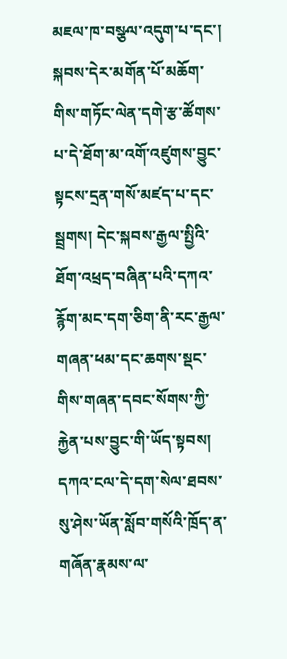མཇལ་ཁ་བསྩལ་འདུག་པ་དང་། སྐབས་དེར་མགོན་པོ་མཆོག་གིས་གཏོང་ལེན་དགེ་རྩ་ཚོགས་པ་དེ་ཐོག་མ་འགོ་འཛུགས་བྱུང་སྟངས་དྲན་གསོ་མཛད་པ་དང་སྦྲགས། དེང་སྐབས་རྒྱལ་སྤྱིའི་ཐོག་འཕྲད་བཞིན་པའི་དཀའ་རྙོག་མང་དག་ཅིག་ནི་རང་རྒྱལ་གཞན་ཕམ་དང་ཆགས་སྡང་གིས་གཞན་དབང་སོགས་ཀྱི་རྐྱེན་པས་བྱུང་གི་ཡོད་སྟབས། དཀའ་ངལ་དེ་དག་སེལ་ཐབས་སུ་ཤེས་ཡོན་སློབ་གསོའི་ཁྲོད་ན་གཞོན་རྣམས་ལ་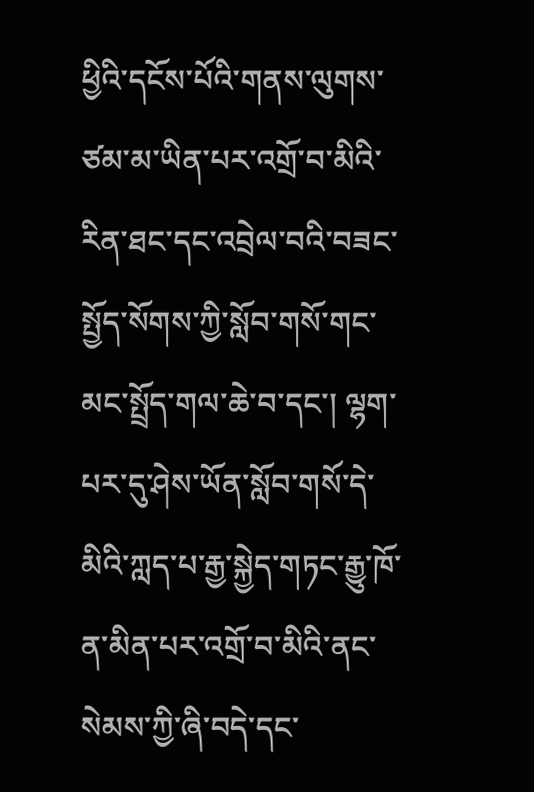ཕྱིའི་དངོས་པོའི་གནས་ལུགས་ཙམ་མ་ཡིན་པར་འགྲོ་བ་མིའི་རིན་ཐང་དང་འབྲེལ་བའི་བཟང་སྤྱོད་སོགས་ཀྱི་སློབ་གསོ་གང་མང་སྤྲོད་གལ་ཆེ་བ་དང་། ལྷག་པར་དུ་ཤེས་ཡོན་སློབ་གསོ་དེ་མིའི་ཀླད་པ་རྒྱ་སྐྱེད་གཏང་རྒྱུ་ཁོ་ན་མིན་པར་འགྲོ་བ་མིའི་ནང་སེམས་ཀྱི་ཞི་བདེ་དང་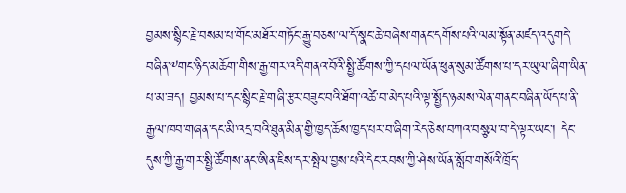བྱམས་སྙིང་རྗེ་བསམ་པ་གོང་མཐོར་གཏོང་རྒྱུ་བཅས་ལ་དོ་སྣང་ཆེ་བཞེས་གནང་དགོས་པའི་ལམ་སྟོན་མཛད་འདུགདེ་བཞིན་༸གང་ཉིད་མཆོག་གིས་རྒྱ་གར་འདི་གནའ་བོའི་སྤྱི་ཚོགས་ཀྱི་དཔལ་ཡོན་ཕུན་སུམ་ཚོགས་པ་དར་ཡུལ་ཞིག་ཡིན་པ་མ་ཟད། བྱམས་པ་དང་སྙིང་རྗེ་གཞི་རྩར་བཟུང་བའི་ཐོག་འཚེ་བ་མེད་པའི་ལྟ་སྤྱོད་ཉམས་ལེན་གནང་བཞིན་ཡོད་པ་ནི་རྒྱལ་ཁབ་གཞན་དང་མི་འདྲ་བའི་ཐུན་མིན་གྱི་ཁྱད་ཆོས་ཁྱད་པར་བ་ཞིག་རེད་ཅེས་བཀའ་བསྩལ་བ་དེ་ལྟར་ཡང་། དེང་དུས་ཀྱི་རྒྱ་གར་སྤྱི་ཚོགས་ནང་ཨིན་ཇིས་དར་སྤེལ་བྱས་པའི་དེང་རབས་ཀྱི་ཤེས་ཡོན་སློབ་གསོའི་ཁྲོད་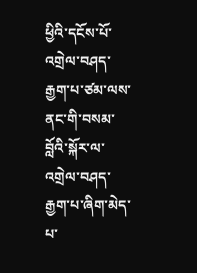ཕྱིའི་དངོས་པོ་འགྲེལ་བཤད་རྒྱག་པ་ཙམ་ལས་ནང་གི་བསམ་བློའི་སྐོར་ལ་འགྲེལ་བཤད་རྒྱག་པ་ཞིག་མེད་པ་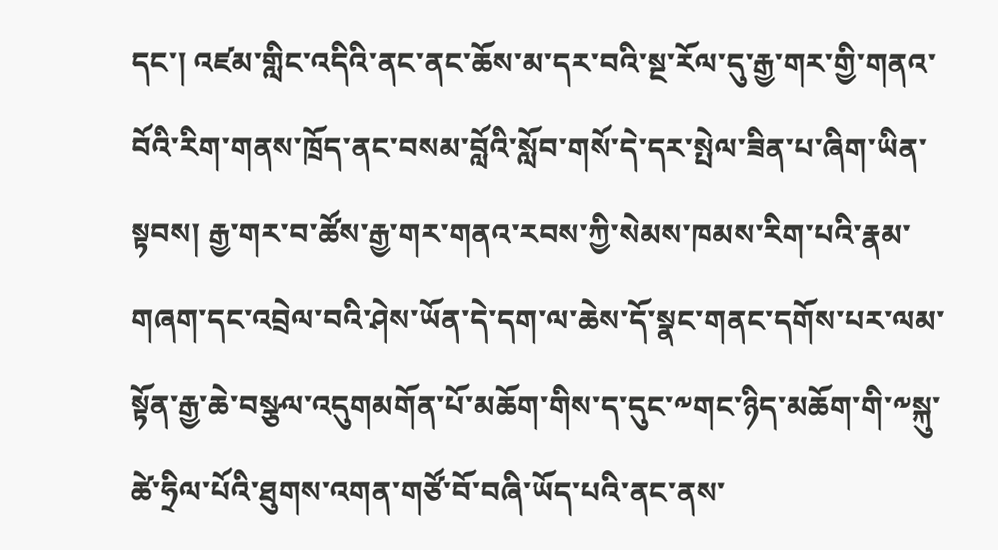དང་། འཛམ་གླིང་འདིའི་ནང་ནང་ཆོས་མ་དར་བའི་སྔ་རོལ་དུ་རྒྱ་གར་གྱི་གནའ་བོའི་རིག་གནས་ཁྲོད་ནང་བསམ་བློའི་སློབ་གསོ་དེ་དར་སྤེལ་ཟིན་པ་ཞིག་ཡིན་སྟབས། རྒྱ་གར་བ་ཚོས་རྒྱ་གར་གནའ་རབས་ཀྱི་སེམས་ཁམས་རིག་པའི་རྣམ་གཞག་དང་འབྲེལ་བའི་ཤེས་ཡོན་དེ་དག་ལ་ཆེས་དོ་སྣང་གནང་དགོས་པར་ལམ་སྟོན་རྒྱ་ཆེ་བསྩལ་འདུགམགོན་པོ་མཆོག་གིས་ད་དུང་༸གང་ཉིད་མཆོག་གི་༸སྐུ་ཚེ་ཧྲིལ་པོའི་ཐུགས་འགན་གཙོ་བོ་བཞི་ཡོད་པའི་ནང་ནས་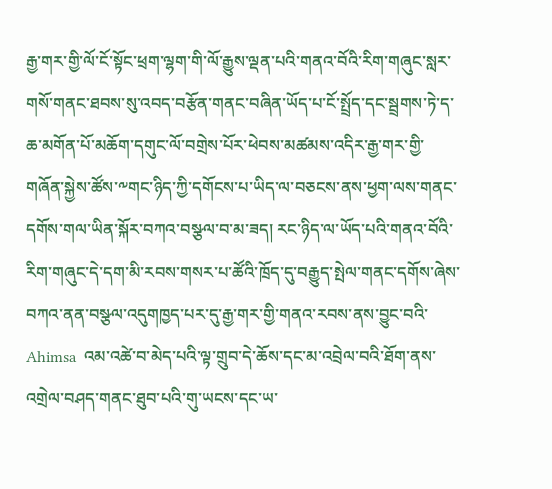རྒྱ་གར་གྱི་ལོ་ངོ་སྟོང་ཕྲག་ལྷག་གི་ལོ་རྒྱུས་ལྡན་པའི་གནའ་བོའི་རིག་གཞུང་སླར་གསོ་གནང་ཐབས་སུ་འབད་བརྩོན་གནང་བཞིན་ཡོད་པ་ངོ་སྤྲོད་དང་སྦྲགས་ཏེ་ད་ཆ་མགོན་པོ་མཆོག་དགུང་ལོ་བགྲེས་པོར་ཕེབས་མཚམས་འདིར་རྒྱ་གར་གྱི་གཞོན་སྐྱེས་ཚོས་༸གང་ཉིད་ཀྱི་དགོངས་པ་ཡིད་ལ་བཅངས་ནས་ཕྱག་ལས་གནང་དགོས་གལ་ཡིན་སྐོར་བཀའ་བསྩལ་བ་མ་ཟད། རང་ཉིད་ལ་ཡོད་པའི་གནའ་བོའི་རིག་གཞུང་དེ་དག་མི་རབས་གསར་པ་ཚོའི་ཁྲོད་དུ་བརྒྱུད་སྤེལ་གནང་དགོས་ཞེས་བཀའ་ནན་བསྩལ་འདུགཁྱད་པར་དུ་རྒྱ་གར་གྱི་གནའ་རབས་ནས་བྱུང་བའི་  Ahimsa  འམ་འཚེ་བ་མེད་པའི་ལྟ་གྲུབ་དེ་ཆོས་དང་མ་འབྲེལ་བའི་ཐོག་ནས་འགྲེལ་བཤད་གནང་ཐུབ་པའི་གུ་ཡངས་དང་ཡ་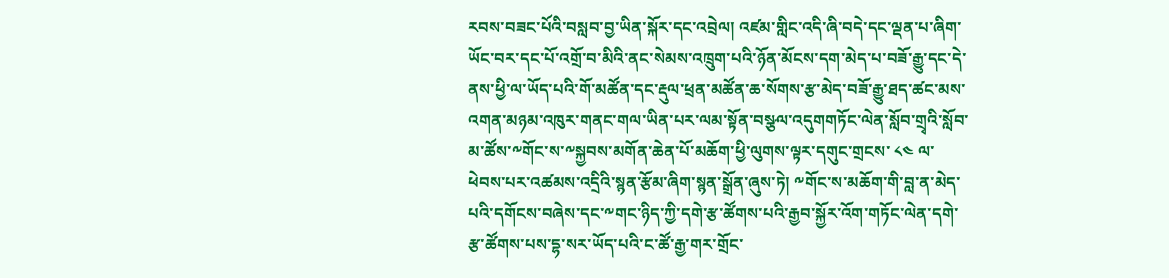རབས་བཟང་པོའི་བསླབ་བྱ་ཡིན་སྐོར་དང་འབྲེལ། འཛམ་གླིང་འདི་ཞི་བདེ་དང་ལྡན་པ་ཞིག་ཡོང་བར་དང་པོ་འགྲོ་བ་མིའི་ནང་སེམས་འཁྲུག་པའི་ཉོན་མོངས་དག་མེད་པ་བཟོ་རྒྱུ་དང་དེ་ནས་ཕྱི་ལ་ཡོད་པའི་གོ་མཚོན་དང་རྡུལ་ཕྲན་མཚོན་ཆ་སོགས་རྩ་མེད་བཟོ་རྒྱུ་ཐད་ཚང་མས་འགན་མཉམ་འཁུར་གནང་གལ་ཡིན་པར་ལམ་སྟོན་བསྩལ་འདུགགཏོང་ལེན་སློབ་གྲྭའི་སློབ་མ་ཚོས་༸གོང་ས་༸སྐྱབས་མགོན་ཆེན་པོ་མཆོག་ཕྱི་ལུགས་ལྟར་དགུང་གྲངས་ ༨༤ ལ་ཕེབས་པར་འཚམས་འདྲིའི་སྙན་རྩོམ་ཞིག་སྙན་སྒྲོན་ཞུས་ཏེ། ༸གོང་ས་མཆོག་གི་བླ་ན་མེད་པའི་དགོངས་བཞེས་དང་༸གང་ཉིད་ཀྱི་དགེ་རྩ་ཚོགས་པའི་རྒྱབ་སྐྱོར་འོག་གཏོང་ལེན་དགེ་རྩ་ཚོགས་པས་དྷ་སར་ཡོད་པའི་ང་ཚོ་རྒྱ་གར་གྲོང་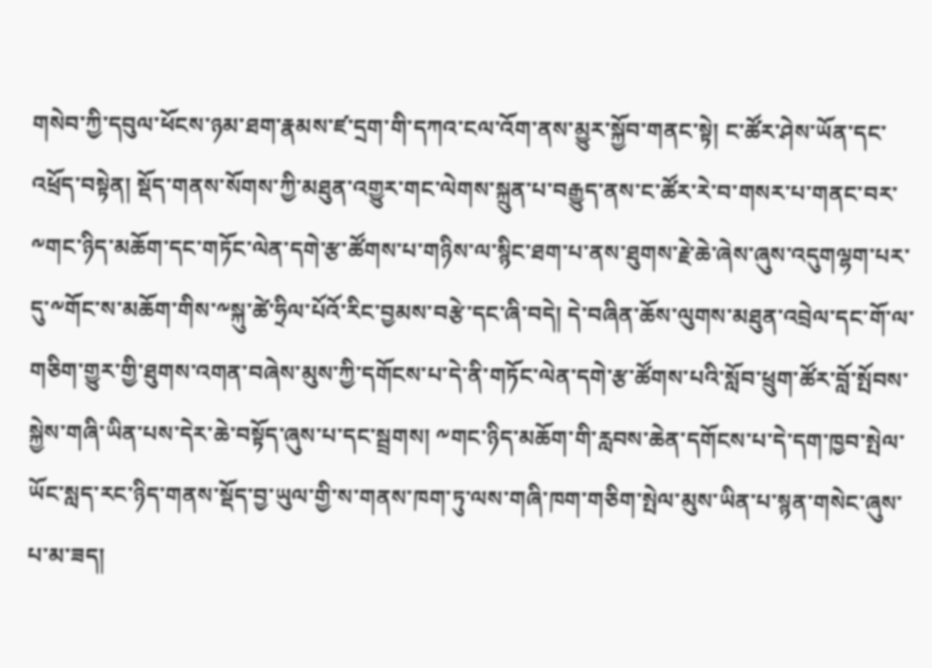གསེབ་ཀྱི་དབུལ་ཕོངས་ཉམ་ཐག་རྣམས་ཛ་དྲག་གི་དཀའ་ངལ་འོག་ནས་མྱུར་སྐྱོབ་གནང་སྟེ། ང་ཚོར་ཤེས་ཡོན་དང་འཕྲོད་བསྟེན། སྡོད་གནས་སོགས་ཀྱི་མཐུན་འགྱུར་གང་ལེགས་སྐྲུན་པ་བརྒྱུད་ནས་ང་ཚོར་རེ་བ་གསར་པ་གནང་བར་༸གང་ཉིད་མཆོག་དང་གཏོང་ལེན་དགེ་རྩ་ཚོགས་པ་གཉིས་ལ་སྙིང་ཐག་པ་ནས་ཐུགས་རྗེ་ཆེ་ཞེས་ཞུས་འདུགལྷག་པར་དུ་༸གོང་ས་མཆོག་གིས་༸སྐུ་ཚེ་ཧྲིལ་པོའོ་རིང་བྱམས་བརྩེ་དང་ཞི་བདེ། དེ་བཞིན་ཆོས་ལུགས་མཐུན་འབྲེལ་དང་གོ་ལ་གཅིག་གྱུར་གྱི་ཐུགས་འགན་བཞེས་མུས་ཀྱི་དགོངས་པ་དེ་ནི་གཏོང་ལེན་དགེ་རྩ་ཚོགས་པའི་སློབ་ཕྲུག་ཚོར་བློ་སྤོབས་སྐྱེས་གཞི་ཡིན་པས་དེར་ཆེ་བསྟོད་ཞུས་པ་དང་སྦྲགས། ༸གང་ཉིད་མཆོག་གི་རླབས་ཆེན་དགོངས་པ་དེ་དག་ཁྱབ་སྤེལ་ཡོང་སླད་རང་ཉིད་གནས་སྡོད་བྱ་ཡུལ་གྱི་ས་གནས་ཁག་ཏུ་ལས་གཞི་ཁག་གཅིག་སྤེལ་མུས་ཡིན་པ་སྙན་གསེང་ཞུས་པ་མ་ཟད།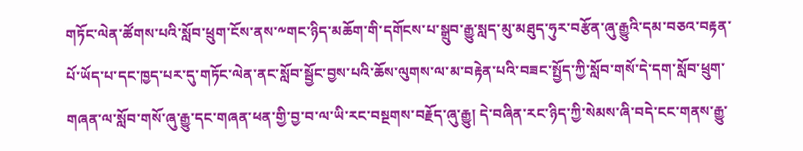གཏོང་ལེན་ཚོགས་པའི་སློབ་ཕྲུག་ངོས་ནས་༸གང་ཉིད་མཆོག་གི་དགོངས་པ་སྒྲུབ་རྒྱུ་སླད་མུ་མཐུད་ཧུར་བརྩོན་ཞུ་རྒྱུའི་དམ་བཅའ་བརྟན་པོ་ཡོད་པ་དང་ཁྱད་པར་དུ་གཏོང་ལེན་ནང་སློབ་སྦྱོང་བྱས་པའི་ཆོས་ལུགས་ལ་མ་བརྟེན་པའི་བཟང་སྤྱོད་ཀྱི་སློབ་གསོ་དེ་དག་སློབ་ཕྲུག་གཞན་ལ་སློབ་གསོ་ཞུ་རྒྱུ་དང་གཞན་ཕན་གྱི་བྱ་བ་ལ་ཡི་རང་བསྔགས་བརྗོད་ཞུ་རྒྱུ། དེ་བཞིན་རང་ཉིད་ཀྱི་སེམས་ཞི་བདེ་ངང་གནས་རྒྱུ་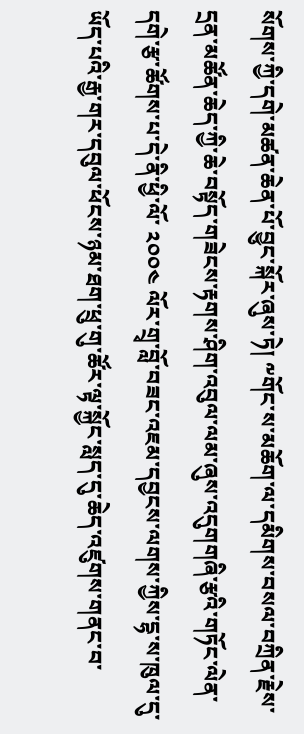སོགས་ཀྱི་དགེ་མཚན་ཆེན་པོ་བྱུང་སྐོར་ཞུས་ཏེ། ༸གོང་ས་མཆོག་ལ་དམིགས་བསལ་བཀྲིན་རྗེས་དྲན་མཚོན་ཆེད་ཀྱི་ཆེ་བསྟོད་གཟེངས་རྟགས་ཤིག་འབུལ་ལམ་ཞུས་འདུགགཞི་རྩའི་གཏོང་ལེན་དགེ་རྩ་ཚོགས་པ་དེ་ནི་ཕྱི་ལོ་ ༢༠༠༤ ལོར་གྲྭ་བློ་བཟང་འཇམ་དབྱངས་ལགས་ཀྱིས་དྷ་ས་ཁུལ་དུ་ཡོད་པའི་རྒྱ་གར་དབུལ་ཕོངས་ཉམ་ཐག་ཕྲུ་གུ་ཚོར་ལྟ་སྐྱོང་སླད་དུ་ཆེད་འཛུགས་གནང་བ་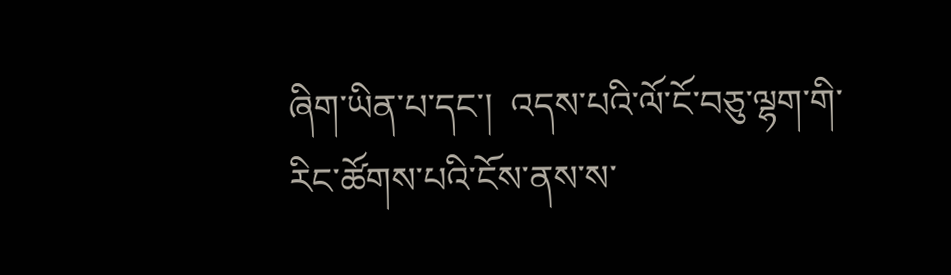ཞིག་ཡིན་པ་དང་།  འདས་པའི་ལོ་ངོ་བཅུ་ལྷག་གི་རིང་ཚོགས་པའི་ངོས་ནས་ས་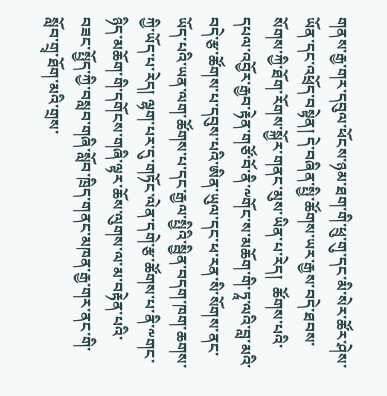གནས་རྒྱ་གར་དབུལ་ཕོངས་ཉམ་ཐག་གི་ཕྲུ་གུ་དང་མི་སེར་ཚོར་ཤེས་ཡོན་དང་འཕྲོད་བསྟེན། དེ་བཞིན་སྤྱི་ཚོགས་ཡར་རྒྱས་བདེ་ཐབས་སོགས་ཀྱི་ཐོག་རོགས་སྐྱོར་གནང་མུས་ཡིན་པ་རེད།  ཚོགས་པའི་དཔལ་འབྱོར་རྒྱབ་རྟེན་གཙོ་བོ་ནི་༸གོང་ས་མཆོག་གི་ཏཱ་ལའི་བླ་མའི་བདེ་རྩ་ཚོགས་པ་དབུས་པའི་ཨིན་ཡུལ་དང་ཕ་རན་སི་སོགས་ནང་ཡོད་པའི་ཡན་ལག་ཚོགས་པ་དང་རྒྱལ་སྤྱིའི་སྦྱིན་བདག་ཁག་ཆགས་ཀྱི་ཡོད་པ་རེད། ལྷག་པར་དུ་གཏོང་ལེན་དགེ་རྩ་ཚོགས་པ་ནི་༸གང་ཉིད་མཆོག་གི་དགོངས་གཞི་ལྟར་ཆོས་ལུགས་ལ་མ་བརྟེན་པའི་བཟང་སྤྱོད་ཀྱི་བསླབ་གཞི་སློབ་ཁྲིད་གནང་མཁན་རྒྱ་གར་ནང་གི་སློབ་གྲྭ་ཐོག་མའི་གྲས་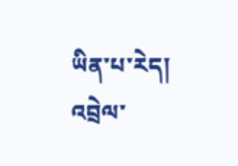ཡིན་པ་རེད།
འབྲེལ་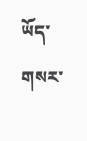ཡོད་གསར་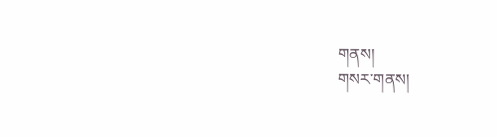གནས།
གསར་གནས།